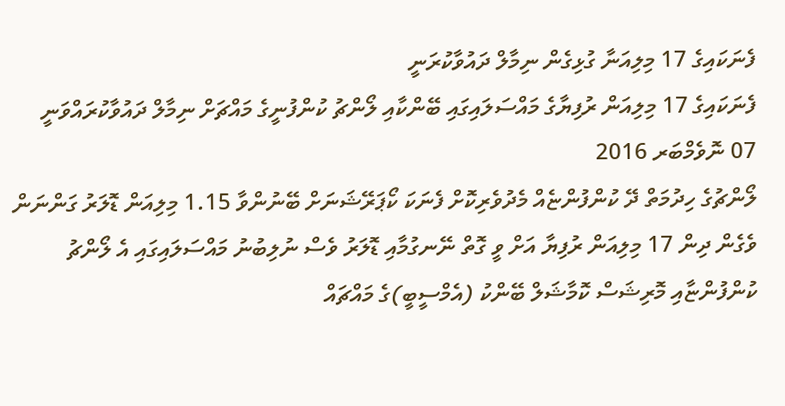ފެނަކައިގެ 17 މިލިއަނާ ގުޅިގެން ނިމާލް ދައުވާކުރަނީ
ފެނަކައިގެ 17 މިލިއަން ރުފިޔާގެ މައްސަލައިގައި ބޭންކާއި ލޯންޗު ކުންފުނީގެ މައްޗަށް ނިމާލް ދައުވާކުރައްވަނީ
07 ނޮވެމްބަރ 2016
ލޯންޗުގެ ހިދުމަތް ދޭ ކުންފުންޏެއް މެދުވެރިކޮށް ފެނަކަ ކޯޕަރޭޝަނަށް ބޭނުންވާ 1.15 މިލިއަން ޑޮލަރު ގަންނަން ވެގެން ދިން 17 މިލިއަން ރުފިޔާ އަށް ވީ ގޮތް ނޭނގުމާއި ޑޮލަރު ވެސް ނުލިބުނު މައްސަލައިގައި އެ ލޯންޗު ކުންފުންޏާއި މޮރިޝަސް ކޮމާޝަލް ބޭންކު (އެމްސީބީ)ގެ މައްޗައް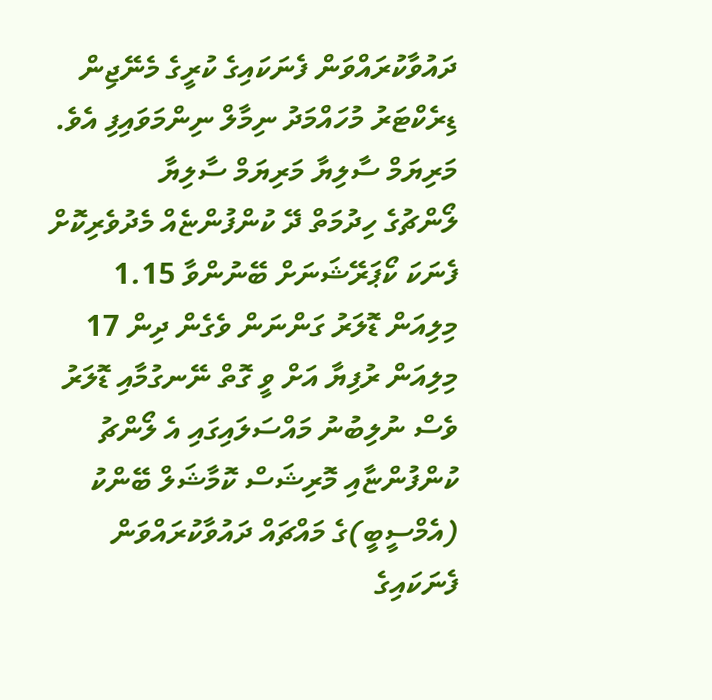ދައުވާކުރައްވަން ފެނަކައިގެ ކުރީގެ މެނޭޖިން ޑިރެކްޓަރު މުހައްމަދު ނިމާލް ނިންމަވައިފި އެވެ.
މަރިޔަމް ސާލިޔާ މަރިޔަމް ސާލިޔާ
ލޯންޗުގެ ހިދުމަތް ދޭ ކުންފުންޏެއް މެދުވެރިކޮށް ފެނަކަ ކޯޕަރޭޝަނަށް ބޭނުންވާ 1.15 މިލިއަން ޑޮލަރު ގަންނަން ވެގެން ދިން 17 މިލިއަން ރުފިޔާ އަށް ވީ ގޮތް ނޭނގުމާއި ޑޮލަރު ވެސް ނުލިބުނު މައްސަލައިގައި އެ ލޯންޗު ކުންފުންޏާއި މޮރިޝަސް ކޮމާޝަލް ބޭންކު (އެމްސީބީ)ގެ މައްޗައް ދައުވާކުރައްވަން ފެނަކައިގެ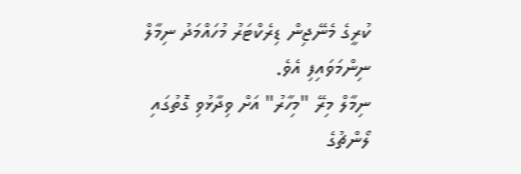ކުރީގެ މެނޭޖިން ޑިރެކްޓަރު މުހައްމަދު ނިމާލް ނިންމަވައިފި އެވެ.
ނިމާލް މިރޭ "މިހާރު" އަށް ވިދާޅުވި ގޮތުގައި ލޯންޗުގެ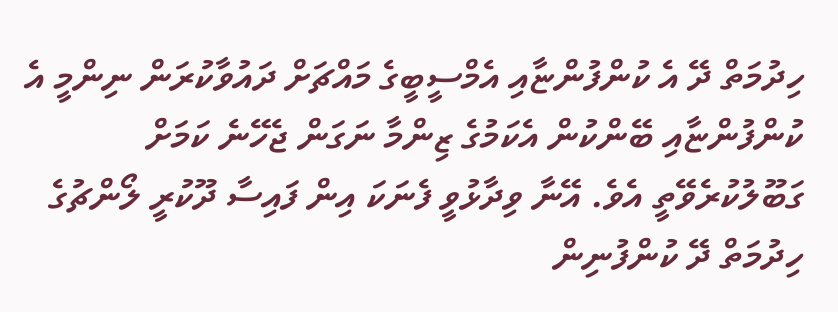ހިދުމަތް ދޭ އެ ކުންފުންޏާއި އެމްސީބީގެ މައްޗަށް ދައުވާކުރަން ނިންމީ އެ ކުންފުންޏާއި ބޭންކުން އެކަމުގެ ޒިންމާ ނަގަން ޖެހޭނެ ކަމަށް ގަބޫލުކުރެވޭތީ އެވެ. އޭނާ ވިދާޅުވީ ފެނަކަ އިން ފައިސާ ދޫކުރީ ލޯންޗުގެ ހިދުމަތް ދޭ ކުންފުނިން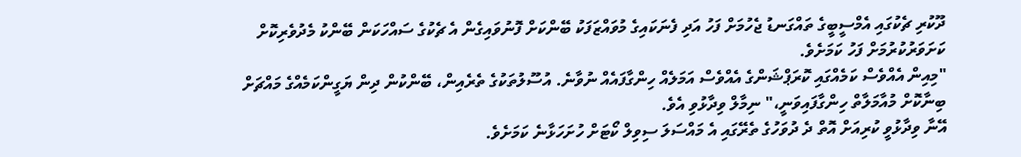ދޫކުރި ޗެކުގައި އެމްސީބީގެ ތައްގަނޑު ޖެހުމަށް ފަހު އަދި ފެނަކައިގެ މުވައްޒަފަކު ބޭންކަށް ފޮނުވައިގެން އެ ޗެކުގެ ސައްހަކަން ބޭންކު މެދުވެރިކޮށް ކަށަވަރުކުރުމަށް ފަހު ކަމަށެވެ.
"މިއިން އެއްވެސް ކަމެއްގައި ކޮރަޕްޝަންގެ އެއްވެސް އަމަލެއް ހިންގާފައެއް ނުވާނެ. އުސޫލުތަކުގެ ތެރެއިން، ބޭންކުން ދިން ޔަގީންކަމެއްގެ މައްޗަށް ބިނާކޮށް މުއާމަލާތް ހިންގާފައިވަނީ،" ނިމާލް ވިދާޅުވި އެވެ.
އޭނާ ވިދާޅުވީ ކުރިއަށް އޮތް ދެ ދުވަހުގެ ތެރޭގައި އެ މައްސަލަ ސިވިލް ކޯޓަށް ހުށަހަޅާނެ ކަމަށެވެ.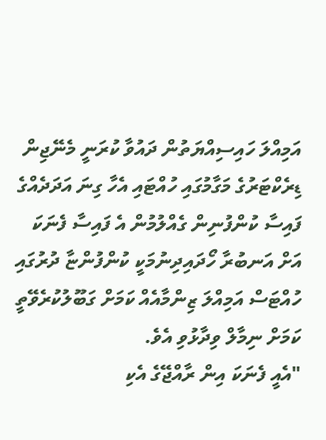އަމިއްލަ ހައިސިއްޔަތުން ދައުވާ ކުރަނީ މެނޭޖިން ޑިރެކްޓަރުގެ މަގާމުގައި ހުއްޓައި އެހާ ގިނަ އަދަދެއްގެ ފައިސާ ކުންފުނިން ގެއްލުމުން އެ ފައިސާ ފެނަކަ އަށް އަނބުރާ ހޯދައިދިނުމަކީ ކުންފުންޏާ ދުރުގައި ހުއްޓަސް އަމިއްލަ ޒިންމާއެއް ކަމަށް ގަބޫލުކުރެވޭތީ ކަމަށް ނިމާލް ވިދާޅުވި އެވެ.
"އެއީ ފެނަކަ އިން ރާއްޖޭގެ އެކި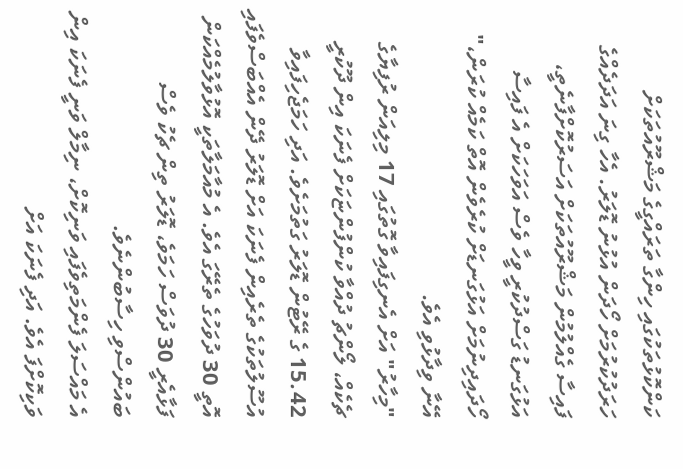ކަންކޮޅުތަކުގައި ހިންގާ ތަރައްގީގެ މަޝްރޫއުތަކަށް ހަރަދުކުރުމަށް ހޯދަން އުޅުނު ޑޮލަރު. އެހާ ގިނަ އަދަދެއްގެ ފައިސާ ގެއްލުމުން މަޝްރޫއުތަކަށް އަސަރުކޮށްފާނެތީ، އަޅުގަނޑު ގަސްދުކުރީ ވީހާ ވެސް އަވަހަކަށް އެ ފައިސާ ހޯދައިދިނުމަށް އަޅުގަނޑަށް ކުރެވެން އޮތް ކަމެއް ކުރަން،" އޭނާ ވިދާޅުވި އެވެ.
"މިހާރު" އަށް އެނގިފައިވާ ގޮތުގައި 17 މިލިއަން ރުފިޔާގެ ޗެކެއް، ލޯންޗު ދުއްވާ ކުންފުންޏަކަށް ފެނަކަ އިން ދޫކުރީ 15.42 ގެ ރޭޓުން ޑޮލަރު ގަތުމަށެވެ. އަދި ހަމަޖެހިފައިވާ އުސޫލުތަކުގެ ތެރެއިން ފެނަކަ އަށް ޑޮލަރު ދޭން އެއްބަސްވެފައި އޮތީ 30 ދުވަހުގެ ތެރޭގަ އެވެ. އެ މުއާމަލާތަކީ އޮޅުވާލުމެއްކަން ފަޅާއެރީ 30 ދުވަސް ހަމަވެ، ޑޮލަރު ތިން ޗެކު ވެސް ބައުންސްވި ހިސާބުންނެވެ.
އެ މައްސަލަ ފެންމަތިވެފައި ވަނިކޮށް، ނިމާލް ވަނީ ފެނަކަ އިން ވަކިކޮށްފަ އެވެ. އަދި ފެނަކަ އަށް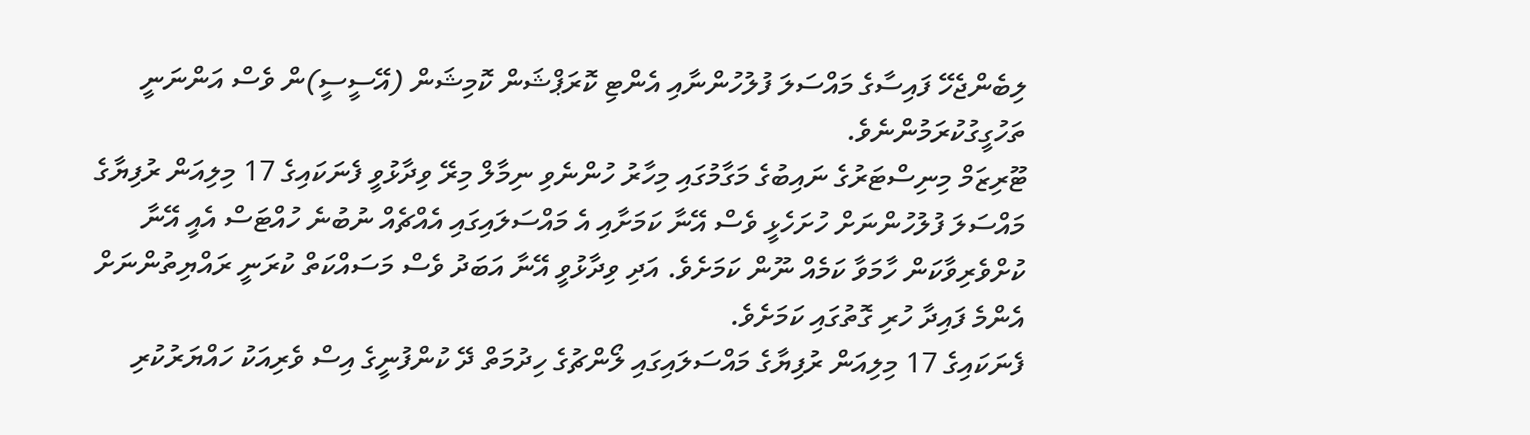ލިބެންޖެހޭ ފައިސާގެ މައްސަލަ ފުލުހުންނާއި އެންޓި ކޮރަޕްޝަން ކޮމިޝަން (އޭސީސީ)ން ވެސް އަންނަނީ ތަހުގީގުކުރަމުންނެވެ.
ޓޫރިޒަމް މިނިސްޓަރުގެ ނައިބުގެ މަގާމުގައި މިހާރު ހުންނެވި ނިމާލް މިރޭ ވިދާޅުވީ ފެނަކައިގެ 17 މިލިއަން ރުފިޔާގެ މައްސަލަ ފުލުހުންނަށް ހުށަހެޅީ ވެސް އޭނާ ކަމަށާއި އެ މައްސަލައިގައި އެއްޗެއް ނުބުނެ ހުއްޓަސް އެއީ އޭނާ ކުށްވެރިވާކަން ހާމަވާ ކަމެއް ނޫން ކަމަށެވެ. އަދި ވިދާޅުވީ އޭނާ އަބަދު ވެސް މަސައްކަތް ކުރަނީ ރައްޔިތުންނަށް އެންމެ ފައިދާ ހުރި ގޮތުގައި ކަމަށެވެ.
ފެނަކައިގެ 17 މިލިއަން ރުފިޔާގެ މައްސަލައިގައި ލޯންޗުގެ ހިދުމަތް ދޭ ކުންފުނީގެ އިސް ވެރިއަކު ހައްޔަރުކުރި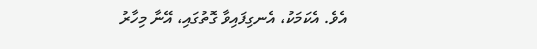އެވެ. އެކަމަކު، އެނގިފައިވާ ގޮތުގައި، އޭނާ މިހާރު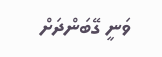ވަނީ ގޭބަންދަށް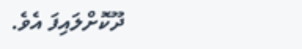ދޫކޮށްލައިފަ އެވެ.